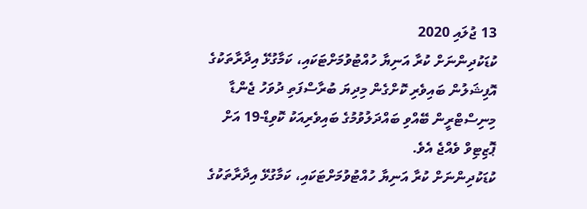13 ޖުލައި 2020
ކުޑަކުދިންނަށް ކުރާ އަނިޔާ ހުއްޓުވުމަށްޓަކައި، ކަމާގުޅޭ އިދާރާތަކުގެ އޮފިޝަލުން ބައިވެރި ކޮށްގެން މިދިޔަ ބުރާސްފަތި ދުވަހު ޖެންޑާ މިނިސްޓްރީން ބޭއްވި ބައްދަލުވުމުގެ ބައިވެރިއަކު ކޮވިޑް-19 އަށް ޕޮޒިޓިވް ވެއްޖެ އެވެ.
ކުޑަކުދިންނަށް ކުރާ އަނިޔާ ހުއްޓުވުމަށްޓަކައި، ކަމާގުޅޭ އިދާރާތަކުގެ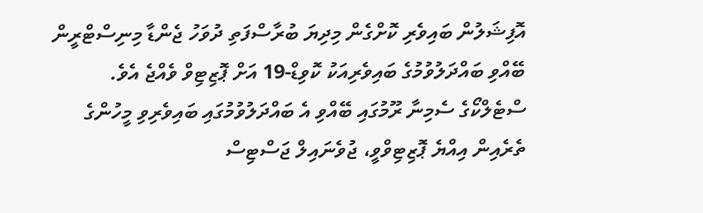އޮފިޝަލުން ބައިވެރި ކޮށްގެން މިދިޔަ ބުރާސްފަތި ދުވަހު ޖެންޑާ މިނިސްޓްރީން ބޭއްވި ބައްދަލުވުމުގެ ބައިވެރިއަކު ކޮވިޑް-19 އަށް ޕޮޒިޓިވް ވެއްޖެ އެވެ.
ސްޓެލްކޯގެ ސެމިނާ ރޫމުގައި ބޭއްވި އެ ބައްދަލުވުމުގައި ބައިވެރިވި މީހުންގެ ތެރެއިން އިއްޔެ ޕޮޒިޓިވްވީ، ޖުވެނައިލް ޖަސްޓިސް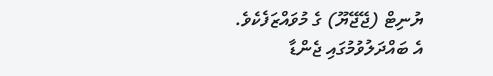ޔުނިޓް (ޖޭޖޭޔޫ) ގެ މުވައްޒަފެކެވެ.
އެ ބައްދަލުވުމުގައި ޖެންޑާ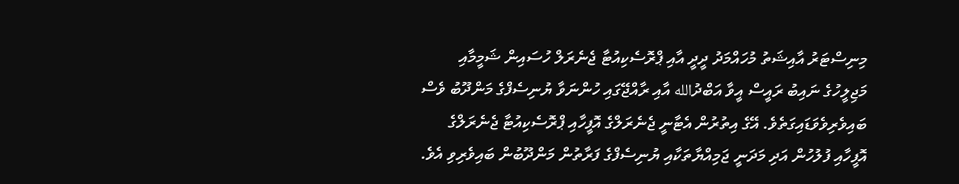މިނިސްޓަރު އާއިޝަތު މުހައްމަދު ދީދީ އާއި ޕްރޮސެކިއުޓާ ޖެނެރަލް ހުސައިން ޝަމީމާއި މަޖިލީހުގެ ނައިބު ރައީސް އީވާ އަބްދުالله އާއި ރާއްޖޭގައި ހުންނަވާ ޔުނިސެފްގެ މަންދޫބު ވެސް ބައިވެރިވެވަޑައިގަތެވެ. އޭގެ އިތުރުން އެޓާނީ ޖެނެރަލްގެ އޮފީހާއި ޕްރޮސެކިއުޓާ ޖެނެރަލްގެ އޮފީހާއި ފުލުހުން އަދި މަދަނީ ޖަމިއްޔާތަކާއި ޔުނިސެފްގެ ފަރާތުން މަންދޫބުން ބައިވެރިވި އެވެ.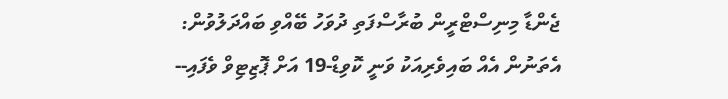ޖެންޑާ މިނިސްޓްރީން ބުރާސްފަތި ދުވަހު ބޭއްވި ބައްދަލުވުން: އެތަނުން އެއް ބައިވެރިއަކު ވަނީ ކޮވިޑް-19 އަށް ޕޮޒިޓިވް ވެފައި--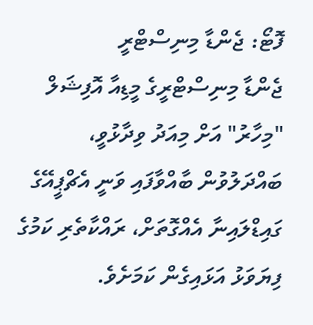ފޮޓޯ: ޖެންޑާ މިނިސްޓްރީ
ޖެންޑާ މިނިސްޓްރީގެ މީޑިއާ އޮފިޝަލް "މިހާރު" އަށް މިއަދު ވިދާޅުވީ، ބައްދަލުވުން ބާއްވާފައި ވަނީ އެޗްޕީއޭގެ ގައިޑްލައިނާ އެއްގޮތަށް، ރައްކާތެރި ކަމުގެ ފިޔަވަޅު އަޅައިގެން ކަމަށެވެ.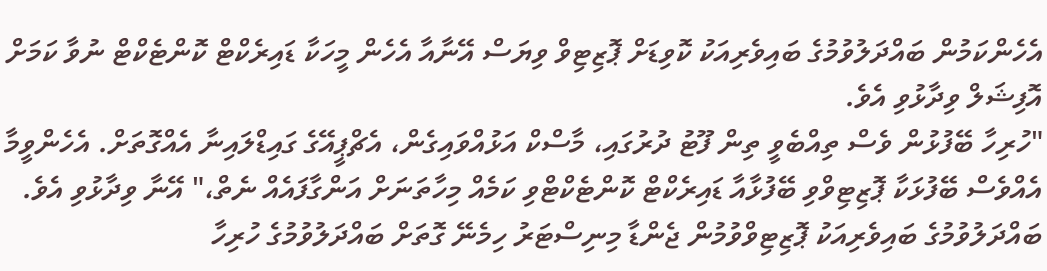އެހެންކަމުން ބައްދަލުވުމުގެ ބައިވެރިއަކު ކޮވިޑަށް ޕޮޒިޓިވް ވިޔަސް އޭނާއާ އެހެން މީހަކާ ޑައިރެކްޓް ކޮންޓެކްޓް ނުވާ ކަމަށް އޮފިޝަލް ވިދާޅުވި އެވެ.
"ހުރިހާ ބޭފުޅުން ވެސް ތިއްބެވީ ތިން ފޫޓު ދުރުގައި، މާސްކް އަޅުއްވައިގެން، އެޗްޕީއޭގެ ގައިޑްލައިނާ އެއްގޮތަށް. އެހެންވީމާ އެއްވެސް ބޭފުޅަކާ ޕޮޒިޓިވްވި ބޭފުޅާއާ ޑައިރެކްޓް ކޮންޓެކްޓްވި ކަމެއް މިހާތަނަށް އަންގާފައެއް ނެތް،" އޭނާ ވިދާޅުވި އެވެ.
ބައްދަލުވުމުގެ ބައިވެރިއަކު ޕޮޒިޓިވްވުމުން ޖެންޑާ މިނިސްޓަރު ހިމެނޭ ގޮތަށް ބައްދަލުވުމުގެ ހުރިހާ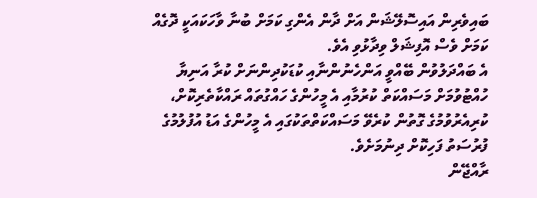ބައިވެރިން އައިސޮލޭޝަން އަށް ދާން އެންގި ކަމަށް ބުނާ ވާހަކައަކީ ދޮގެއް ކަމަށް ވެސް އޮފިޝަލް ވިދާޅުވި އެވެ.
އެ ބައްދަލުވުން ބޭއްވީ އަންހެނުންނާއި ކުޑަކުދިންނަށް ކުރާ އަނިޔާ ހުއްޓުވުމަށް މަސައްކަތް ކުރުމާއި އެ މީހުންގެ ހައްގުތައް ރައްކާތެރިކޮށް، ކުރިއެރުވުމުގެ ގޮތުން ކުރެވޭ މަސައްކަތްތަކުގައި އެ މީހުންގެ އަޑު އުފުލުމުގެ ފުރުސަތު ފަހިކޮށް ދިނުމަށެވެ.
ރާއްޖޭން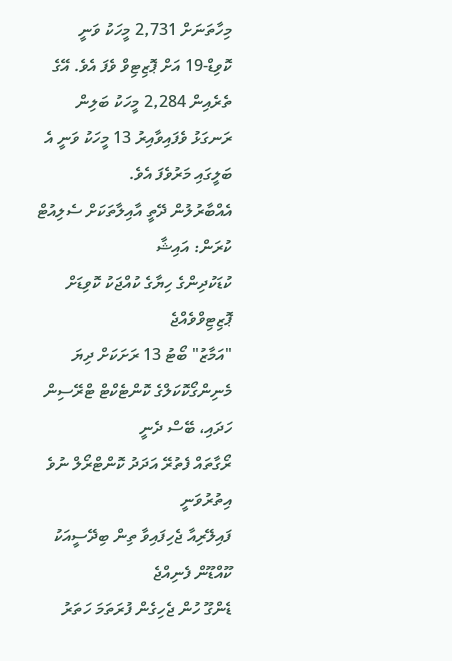މިހާތަނަށް 2,731 މީހަކު ވަނީ ކޮވިޑް-19 އަށް ޕޮޒިޓިވް ވެފަ އެވެ. އޭގެ ތެރެއިން 2,284 މީހަކު ބަލިން ރަނގަޅު ވެފައިވާއިރު 13 މީހަކު ވަނީ އެ ބަލީގައި މަރުވެފަ އެވެ.
އެއްބާރުލުން ދޭތީ އާއިލާތަކަށް ސެލިއުޓް ކުރަން: އައިޝާ
ކުޑަކުދިންގެ ހިޔާގެ ކުއްޖަކު ކޮވިޑަށް ޕޮޒިޓިވްވެއްޖެ
"އަމާޒު" ބޯޓު 13 ރަށަކަށް ދިޔަ
މެނިންގޯކޮކަލްގެ ކޮންޓެކްޓް ޓްރޭސިން ހަދައި، ބޭސް ދެނީ
ރޯގާތައް ފެތުރޭ އަދަދު ކޮންޓްރޯލް ނުވެ އިތުރުވަނީ
ފައިލޭރިއާ ޖެހިފައިވާ ތިން ބިދޭސީއަކު ކޫއްޑޫން ފެނިއްޖެ
ޑެންގޫ ހުން ޖެހިގެން ފުރަތަމަ ހަތަރު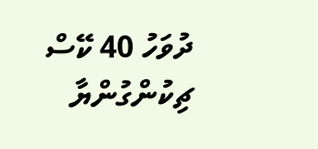ދުވަހު 40 ކޭސް
ޗިކުންގުންޔާ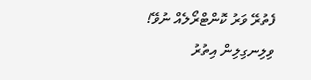ފެތުރޭ ވަރު ކޮންޓްރޯލެއް ނުވޭ!
ވިލިނގިލިން އިތުރު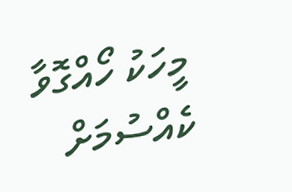މީހަކު ހޯއްގޮވާ ކެއްސުމަށް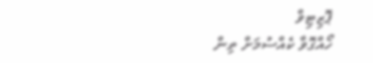ޕޮޒިޓިވް
ހޯއްގޮވާ ކެއްސުމަށް ތިން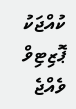ކުއްޖަކު ޕޮޒިޓިވް ވެއްޖެ